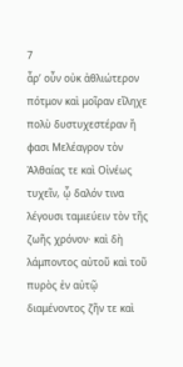7
ἆρ’ οὖν οὐκ ἀθλιώτερον πότμον καὶ μοῖραν εἴληχε πολὺ δυστυχεστέραν ἤ φασι Μελέαγρον τὸν Ἀλθαίας τε καὶ Οἰνέως τυχεῖν, ᾧ δαλόν τινα λέγουσι ταμιεύειν τὸν τῆς ζωῆς χρόνον· καὶ δὴ λάμποντος αὐτοῦ καὶ τοῦ πυρὸς ἐν αὐτῷ διαμένοντος ζῆν τε καὶ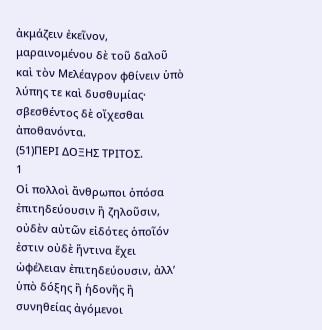ἀκμάζειν ἐκεῖνον, μαραινομένου δὲ τοῦ δαλοῦ καὶ τὸν Μελέαγρον φθίνειν ὑπὸ λύπης τε καὶ δυσθυμίας· σβεσθέντος δὲ οἴχεσθαι ἀποθανόντα.
(51)ΠΕΡΙ ΔΟΞΗΣ ΤΡΙΤΟΣ.
1
Οἱ πολλοὶ ἄνθρωποι ὁπόσα ἐπιτηδεύουσιν ἢ ζηλοῦσιν, οὐδὲν αὐτῶν εἰδότες ὁποῖόν ἐστιν οὐδὲ ἥντινα ἔχει ὠφέλειαν ἐπιτηδεύουσιν, ἀλλ’ ὑπὸ δόξης ἢ ἡδονῆς ἢ συνηθείας ἀγόμενοι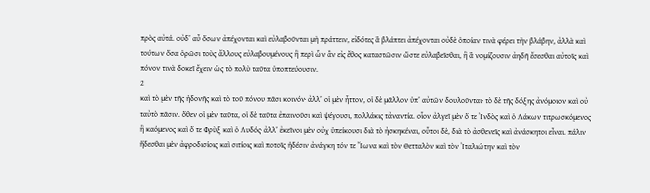πρὸς αὐτά. οὐδ’ αὖ ὅσων ἀπέχονται καὶ εὐλαβοῦνται μὴ πράττειν, εἰδότες ἃ βλάπτει ἀπέχονται οὐδὲ ὁποίαν τινὰ φέρει τὴν βλάβην, ἀλλὰ καὶ τούτων ὅσα ὁρῶσι τοὺς ἄλλους εὐλαβουμένους ἢ περὶ ὧν ἂν εἰς ἔθος καταστῶσιν ὥστε εὐλαβεῖσθαι, ἢ ἃ νομίζουσιν ἀηδῆ ἔσεσθαι αὐτοῖς καὶ πόνον τινὰ δοκεῖ ἔχειν ὡς τὸ πολὺ ταῦτα ὑποπτεύουσιν.
2
καὶ τὸ μὲν τῆς ἡδονῆς καὶ τὸ τοῦ πόνου πᾶσι κοινόν· ἀλλ’ οἱ μὲν ἧττον, οἱ δὲ μᾶλλον ὑπ’ αὐτῶν δουλοῦνται· τὸ δὲ τῆς δόξης ἀνόμοιον καὶ οὐ ταὐτὸ πᾶσιν. ὅθεν οἱ μὲν ταῦτα, οἱ δὲ ταῦτα ἐπαινοῦσι καὶ ψέγουσι, πολλάκις τἀναντία. οἷον ἀλγεῖ μὲν ὅ τε Ἰνδὸς καὶ ὁ Λάκων τιτρωσκόμενος ἢ καόμενος καὶ ὅ τε Φρὺξ καὶ ὁ Λυδός· ἀλλ’ ἐκεῖνοι μὲν οὐχ ὑπείκουσι διὰ τὸ ἠσκηκέναι, οὗτοι δὲ, διὰ τὸ ἀσθενεῖς καὶ ἀνάσκητοι εἶναι. πάλιν ἥδεσθαι μὲν ἀφροδισίοις καὶ σιτίοις καὶ ποτοῖς ἡδέσιν ἀνάγκη τόν τε Ἴωνα καὶ τὸν Θετταλὸν καὶ τὸν Ἰταλιώτην καὶ τὸν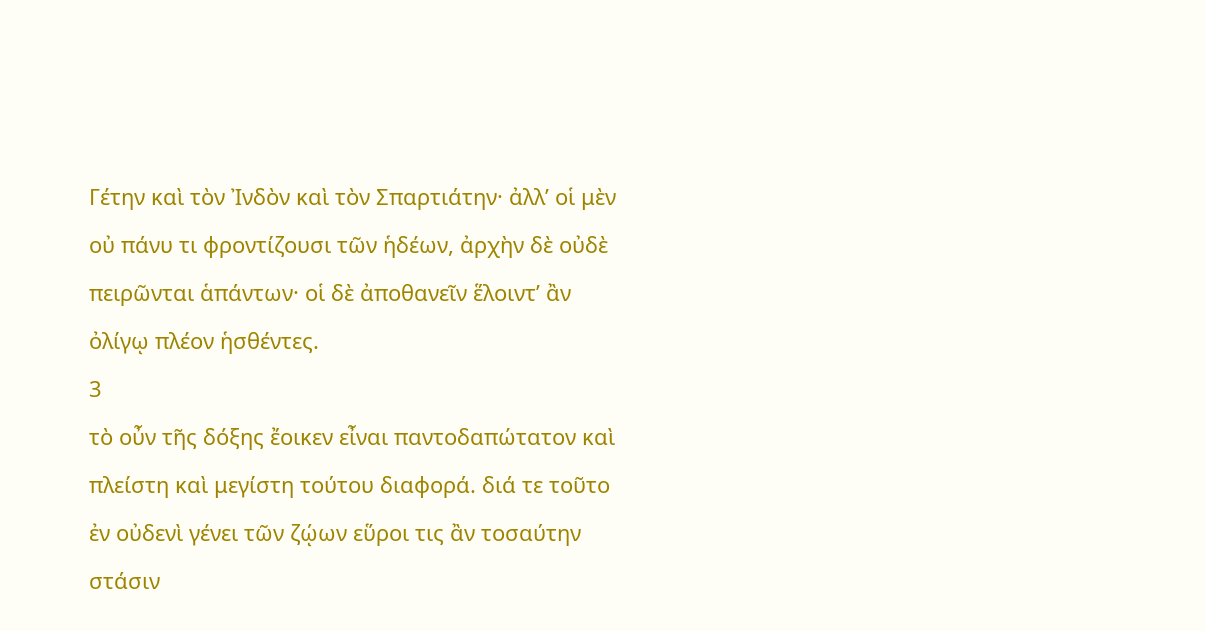Γέτην καὶ τὸν Ἰνδὸν καὶ τὸν Σπαρτιάτην· ἀλλ’ οἱ μὲν οὐ πάνυ τι φροντίζουσι τῶν ἡδέων, ἀρχὴν δὲ οὐδὲ πειρῶνται ἁπάντων· οἱ δὲ ἀποθανεῖν ἕλοιντ’ ἂν ὀλίγῳ πλέον ἡσθέντες.
3
τὸ οὖν τῆς δόξης ἔοικεν εἶναι παντοδαπώτατον καὶ πλείστη καὶ μεγίστη τούτου διαφορά. διά τε τοῦτο ἐν οὐδενὶ γένει τῶν ζῴων εὕροι τις ἂν τοσαύτην στάσιν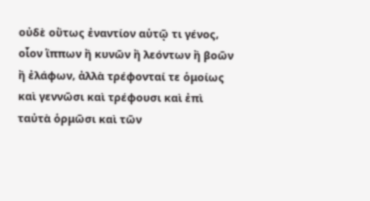οὐδὲ οὕτως ἐναντίον αὑτῷ τι γένος, οἷον ἵππων ἢ κυνῶν ἢ λεόντων ἢ βοῶν ἢ ἐλάφων, ἀλλὰ τρέφονταί τε ὁμοίως καὶ γεννῶσι καὶ τρέφουσι καὶ ἐπὶ ταὐτὰ ὁρμῶσι καὶ τῶν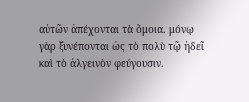αὐτῶν ἀπέχονται τὰ ὅμοια. μόνῳ γὰρ ξυνέπονται ὡς τὸ πολὺ τῷ ἡδεῖ καὶ τὸ ἀλγεινὸν φεύγουσιν.